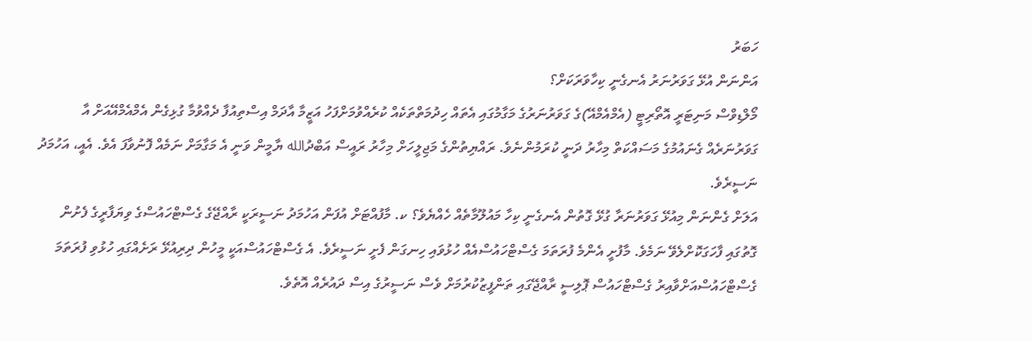ހަބަރު
އަންނަން އުޅޭ ގަވަރުނަރު އެނގެނީ ކިހާވަރަކަށް؟
މޯލްޑިވްސް މަނިޓަރީ އޮތޯރިޓީ (އެމްއެމްއޭ)ގެ ގަވަރުނަރުގެ މަގާމުގައި އެތައް ހިދުމަތްތަކެއް ކުރެއްވުމަށްފަހު އަޒީމާ އާދަމް އިސްތިއުފާ ދެއްވުމާ ގުޅިގެން އެމްއެމްއޭއަށް އާ ގަވަރުނަރެއް ގެނައުމުގެ މަސައްކަތް މިހާރު ދަނީ ކުރަމުންނެވެ. ރައްޔިތުންގެ މަޖިލީހަށް މިހާރު ރައީސް އަބްދުالله ޔާމީން ވަނީ އެ މަގާމަށް ނަމެއް ފޮނުވާފަ އެވެ. އެއީ، އަހުމަދު ނަސީރެވެ.
އަލަށް ގެންނަން މިއުޅޭ ގަވަރުނަރާ ގުޅޭ ގޮތުން އެނގެނީ ކިހާ މައުލޫމާތެއް ހެއްޔެވެ؟ ކ. މާފުއްޓަށް އުފަން އަހުމަދު ނަސީރަކީ ރާއްޖޭގެ ގެސްޓްހައުސްގެ ވިޔަފާރީގެ ފެށުން ގޮތުގައި ފާހަގަކޮށްލެވޭ ނަމެވެ. މާފުށީ އެންމެ ފުރަތަމަ ގެސްޓްހައުސްއެއް ހުޅުވައި ހިނގަން ފެށީ ނަސީރެވެ. އެ ގެސްޓްހައުސްއަކީ މީހުން ދިރިއުޅޭ ރަށެއްގައި ހުޅުވި ފުރަތަމަ ގެސްޓްހައުސްއަށްވާއިރު ގެސްޓްހައުސް ޕޮލިސީ ރާއްޖޭގައި ތަންފީޒުކުރުމަށް ވެސް ނަސީރުގެ އިސް ދައުރެއް އޮތެވެ.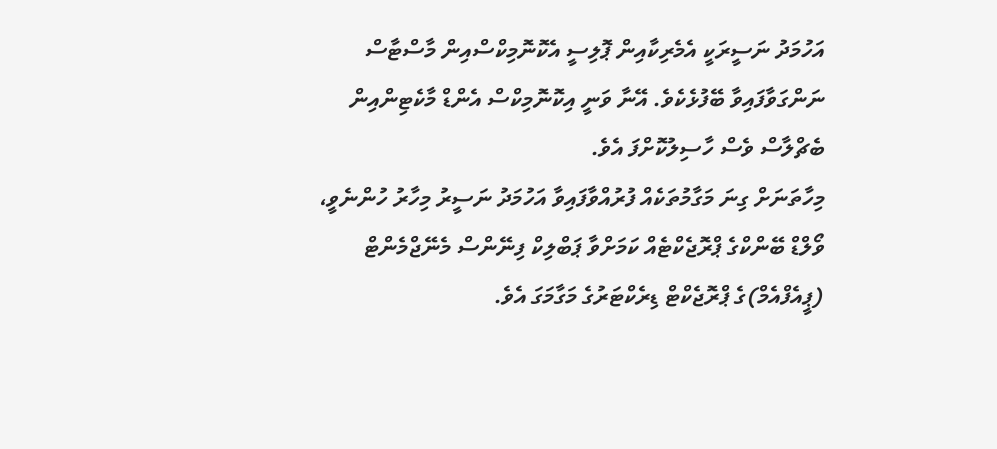އަހުމަދު ނަސީރަކީ އެމެރިކާއިން ޕޮލިސީ އެކޮނޮމިކްސްއިން މާސްޓާސް ނަންގަވާފައިވާ ބޭފުޅެކެވެ. އޭނާ ވަނީ އިކޮނޮމިކްސް އެންޑް މާކެޓިންއިން ބެޗްލާސް ވެސް ހާސިލުކޮށްފަ އެވެ.
މިހާތަނަށް ގިނަ މަގާމުތަކެއް ފުރުއްވާފައިވާ އަހުމަދު ނަސީރު މިހާރު ހުންނެވީ، ވޯލްޑް ބޭންކްގެ ޕްރޮޖެކްޓެއް ކަމަށްވާ ޕަބްލިކް ފިނޭންސް މެނޭޖްމެންޓް (ޕީއެފްއެމް)ގެ ޕްރޮޖެކްޓް ޑިރެކްޓަރުގެ މަގާމަގަ އެވެ.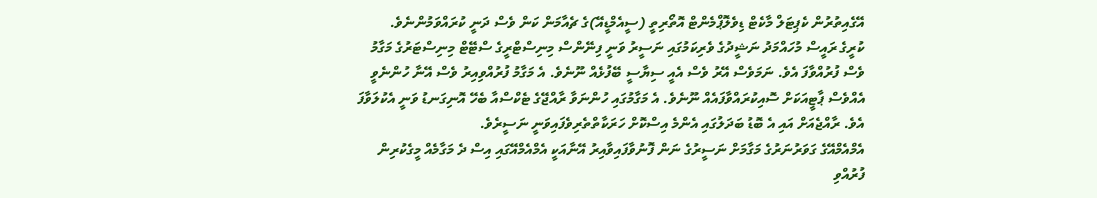އޭގެއިތުރުން ކެޕިޓަލް މާކެޓް ޑިވެލޮޕްމެންޓް އޮތޯރިތީ (ސީއެމްޑީއޭ)ގެ ޗެއާމަން ކަން ވެސް ދަނީ ކުރައްވަމުންނެވެ.
ކުރީގެ ރައީސް މުހައްމަދު ނަޝީދުގެ ވެރިކަމުގައި ނަސީރު ވަނީ ފިނޭންސް މިނިސްޓްރީގެ ސްޓޭޓް މިނިސްޓަރުގެ މަގާމު ވެސް ފުރުއްވާފަ އެވެ. ނަމަވެސް އޭރު ވެސް އެއީ ސިޔާސީ ބޭފުޅެއް ނޫނެވެ. އެ މަގާމު ފުރުއްވިއިރު ވެސް އޭނާ ހުންނެވީ އެއްވެސް ޕާޓީއަކަށް ސޮއިކުރައްވާފައެއް ނޫނެވެ. އެ މަގާމުގައި ހުންނަވާ ރާއްޖޭގެ ޓެކްސްއާ ބެހޭ އޮނިގަނޑު ވަނީ އެކުލަވާފަ އެވެ. ރާއްޖެއަށް އައި އެ ބޮޑު ބަދަލުގައި އެންމެ އިސްކޮށް ހަރަކާތްތެރިވެފައިވަނީ ނަސީރެވެ.
އެމްއެމްއޭގެ ގަވަރުނަރުގެ މަގާމަށް ނަސީރުގެ ނަން ފޮނުވާފައިވާއިރު އޭނާއަކީ އެމްއެމްއޭގައި އިސް ދެ މަގާމެއް މީގެކުރިން ފުރުއްވި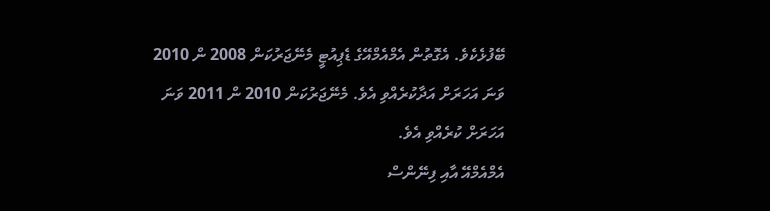ބޭފުޅެކެވެ. އެގޮތުން އެމްއެމްއޭގެ ޑެޕިއުޓީ މެނޭޖަރުކަން 2008 ން 2010 ވަނަ އަހަރަށް އަދާކުރެއްވި އެވެ. މެނޭޖަރުކަން 2010 ން 2011 ވަނަ އަހަރަށް ކުރެއްވި އެވެ.
އެމްއެމްއޭ އާއި ފިނޭންސް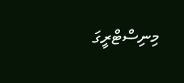މިނިސްޓްރީގަ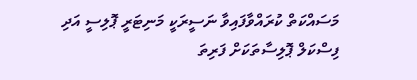މަސައްކަތް ކުރައްވާފައިވާ ނަސީރަކީ މަނިޓަރީ ޕޮލިސީ އަދި ފިސްކަލް ޕޮލިސާތަކަށް ފަރިތަ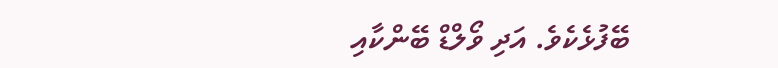ބޭފުޅެކެވެ. އަދި ވޯލްޑް ބޭންކާއި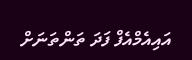އައިއެމްއެފް ފަދަ ތަންތަނަށް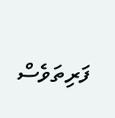ފަރިތަވެސް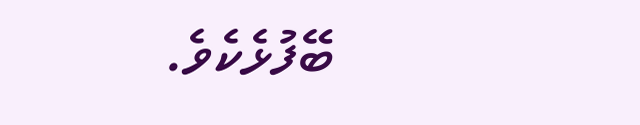ބޭފުޅެކެވެ.